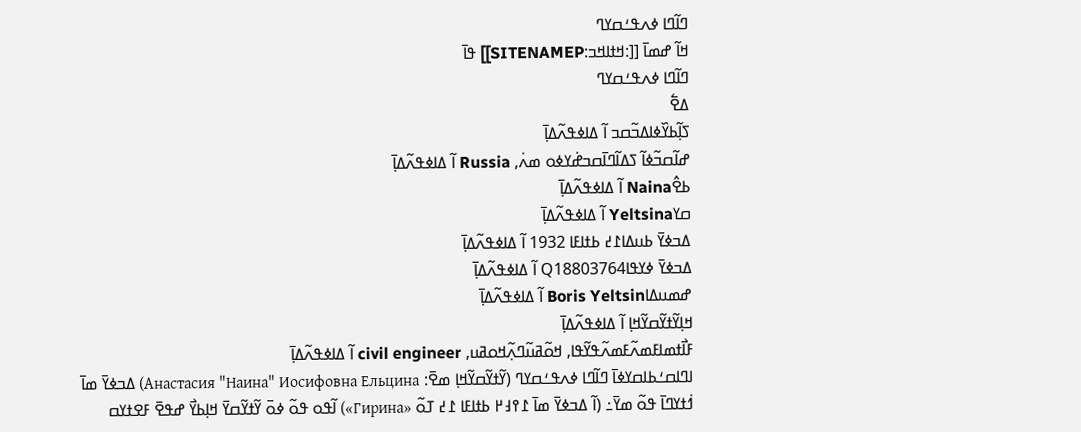ߣߊ߬ߣߊ ߦߍߟߑߛߌߣ
ߞߊ߬ ߝߘߊ߫ [[:ߞߙߊߞߏ:SITENAMEP]] ߟߊ߫
ߣߊ߬ߣߊ ߦߍߟߑߛߌߣ
ߡߐ߱
ߖߊ߲߬ߕߌ߰ߦߊߡߏ߬ߛߏ ߊ߬ ߡߊߦߟߍ߬ߡߊ߲߫
ߝߊ߬ߛߏ߬ߦߊ߬ ߖߡߊ߬ߣߊ߫ߛߏߝ߭ߌߦߋ ߘߍ߭, Russia ߊ߬ ߡߊߦߟߍ߬ߡߊ߲߫
ߕߐ߮Naina ߊ߬ ߡߊߦߟߍ߬ߡߊ߲߫
ߛߌYeltsina ߊ߬ ߡߊߦߟߍ߬ߡߊ߲߫
ߡߏߦߌ߫ ߕߎߡߊ߁߄ ߕߙߊߓߊ 1932 ߊ߬ ߡߊߦߟߍ߬ߡߊ߲߫
ߡߏߦߌ߫ ߦߌߟߊQ18803764 ߊ߬ ߡߊߦߟߍ߬ߡߊ߲߫
ߝߘߎߡߊBoris Yeltsin ߊ߬ ߡߊߦߟߍ߬ߡߊ߲߫
ߞߊ߲ߌ߬ߙߌ߬ߛߌ߬ߞߊ߲ ߊ߬ ߡߊߦߟߍ߬ߡߊ߲߫
ߓߊ߯ߙߘߊߓߘߍ߬ߓߘߍ߬ߟߌ߬ߟߊ, ߞߋ߬ߥߎ߬ߣߍ߲߬ߞߋߥߎ, civil engineer ߊ߬ ߡߊߦߟߍ߬ߡߊ߲߫
ߊߣߊߛߑߕߊߛߌߦߊ߫ ߣߊ߬ߣߊ ߦߍߟߑߛߌߣ (ߌ߬ߙߌ߬ߛߌ߬ߞߊ߲ ߘߐ߫: Анастасия "Наина" Иосифовна Ельцина) ߡߏߦߌ߫ ߘߊ߫ ߗ߭ߙߌߣߊ߫ ߟߋ߬ ߘߌ߫߸ (ߊ߬ ߡߏߦߌ߫ ߘߊ߫ ߁߉߃߂ ߕߙߊߓߊ ߁߄ ߠߋ߬ «Гирина») ߊ߬ߟߋ ߟߋ߬ ߦߋ߫ ߌ߬ߙߌ߬ߛߌ߫ ߞߊ߲ߕߌ߯ ߝߟߐ߫ ߓߐߙߌߛ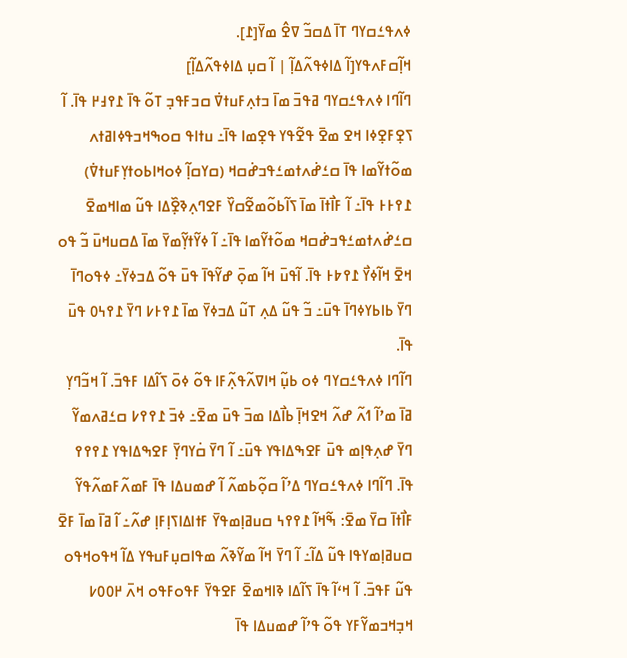ߦߍߟߑߛߌߣ ߠߊ߫ ߡߛߏ߬ ߜߐ߮ ߘߌ߫[߁].
ߞߊ߲߬ߛߓߍߟߌ[ߊ߬ ߡߊߦߟߍ߬ߡߊ߲߬ | ߊ߬ ߛߎ߲ ߡߊߦߟߍ߬ߡߊ߲߬]
ߣߊ߬ߣߊ ߦߍߟߑߛߌߣ ߥߟߏ߫ ߘߊ߫ ߏߙߍ߲ߓߎߙߜ߭ ߛߏߓߟߏ߲ ߠߋ߬ ߟߊ߫ ߁߉߃߂ ߟߊ߫. ߊ߬ ߖߐ߲ߓߐ߲ߦߊ ߞߐ ߘߐ߫ ߟߐ߬ߟߌ ߟߐ߲ߘߊ ߟߊ߫߸ ߎߙߊߟ ߛߋߒߞߏߟߦߊߥߙߍ ߘߋ߬ߙߌ߬ߘߊ ߟߊ߫ ߛߑߝ߭ߍߙߘߑߟߏߝ߭ߛߞ (ߛߌߛߊ߲߬ ߦߋߞߊߕߋߙߌ߲ߓߎߙߜ߭) ߁߉߅߅ ߟߊ߫߸ ߊ߬ ߓߊ߯ߙߊ߫ ߘߊ߫ ߖߊ߬ߕߋ߬ߘߐ߬ߛߌ߰ ߓߐߣߍ߲ߢߐ߲߰ߡߊ ߟߎ߬ ߘߊߞߘߐ߫ ߛߑߝ߭ߍߙߘߑߟߏߝ߭ߛߞ ߘߋ߬ߙߌ߬ߘߊ ߟߊ߫߸ ߊ߬ ߦߌ߬ߙߌ߲߬ߘߌ߫ ߘߊ߫ ߡߛߎߞߎ߫ ߏ߬ ߟߋ ߞߐ߫ ߞߊ߬ߦߌ߯ ߁߉߈߅ ߟߊ߫. ߊ߬ߟߎ߫ ߞߊ߬ ߘߋ߲߫ ߝߌ߬ߟߊ߫ ߟߎ߫ ߟߋ߬ ߡߏߦߌ߫߸ ߦߟߋߣߊ߫ ߣߌ߫ ߕߊߕߌߦߣߊ߫ ߟߎ߫߸ ߏ߬ ߟߎ߬ ߡߍ߲ ߠߎ߬ ߡߏߦߌ߫ ߘߊ߫ ߁߉߅߇ ߣߌ߫ ߁߉߆߀ ߟߎ߫ ߟߊ߫.
ߣߊ߬ߣߊ ߦߍߟߑߛߌߣ ߦߋ ߕߎ߲߬ ߞߊߜߍ߬ߟߍ߲߬ߓߊ ߟߋ߬ ߦߋ߫ ߖߊ߬ߡߊ ߓߟߏ߫. ߊ߬ ߞߏ߬ߣߌ߲ ߥߊ߫ ߘߴߊ߬ ߗߍ߬ ߝߍ߬ ߞߐߞߊ߲߫ ߕߊ߯ߡߊ ߘߏ߫ ߟߎ߫ ߘߐ߫߸ ߦߏ߫ ߁߉߉߇ ߛߑߥߍߘߌ߬ ߣߌ߫ ߝߍ߲ߟߊ߲ߘ ߟߎ߫ ߓߐߒߡߊߟߌ ߟߎ߫߸ ߊ߬ ߣߌ߫ ߛ߭ߌߣߌ߲߫ ߓߐߒߡߊߟߌ ߁߉߉߉ ߟߊ߫. ߣߊ߬ߣߊ ߦߍߟߑߛߌߣ ߡߴߊ߬ ߛߋ߲߬ߕߘߍ߬ ߊ߬ ߝߘߎߡߊ ߟߊ߫ ߓߘߍ߬ߓߘߍ߬ߟߌ߬ ߓߊ߯ߙߊ߫ ߛߌ߫ ߘߐ߫: ߒ߬ߞߊ߬ ߁߉߉߆ ߛߎߥߊ߲ߘߟߌ߫ ߓߙߊߡߊߖߊ߲ߓߊ߲ ߝߍ߬߸ ߊ߬ ߥߊ߫ ߘߊ߫ ߓߐ߫ ߛߎߥߊ߲ߘߌߟߊ ߟߎ߬ ߡߊ߬߸ ߊ߬ ߣߌ߫ ߞߊ߬ ߘߌ߬ߢߍ߬ ߘߟߊߛߎ߲ߓߎߟߌ ߡߊ߬ ߞߟߋߞߟߋ ߟߎ߬ ߓߟߏ߫. ߊ߬ ߞߵߊ߬ ߟߊ߫ ߖߊ߬ߡߊ ߢߊߞߘߐ߫ ߓߐߟߌ߫ ߓߟߋߓߟߋ ߞߍ߫ ߂߀߀߇ ߞߏ߲ߞߏߘߌ߬ߓߌ ߟߋ߬ ߟߴߊ߬ ߝߘߎߡߊ ߟߊ߫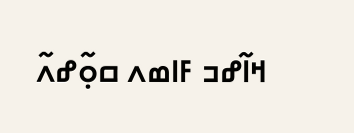ߞߊ߬ߝߏ ߓߊߘߍ ߛߋ߲߬ߝߍ߬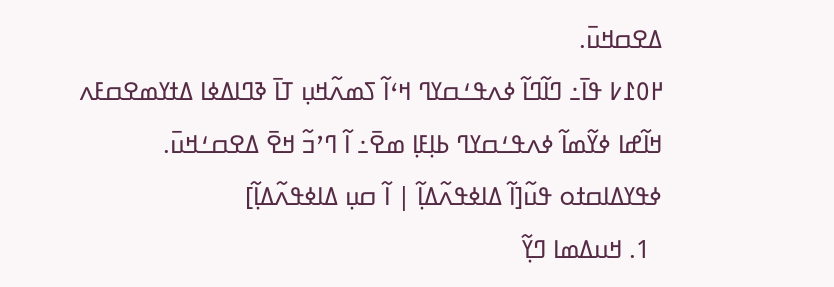ߡߐߛߞߎ߫.
߂߀߁߇ ߟߊ߫߸ ߣߊ߬ߣߊ߬ ߦߍߟߑߛߌߣ ߞߵߊ߬ ߖߘߍ߬ߞߎ߲ ߠߊ߫ ߢߣߊߡߦߊ ߡߙߌߘߐߛߓߍ ߞߊ߬ߝߊ ߦߌ߬ߘߊ߬ ߦߍߟߑߛߌߣ ߕߊ߲ߓߊ߲ ߘߐ߫߸ ߊ߬ ߣߴߏ߬ ߞߐ߫ ߡߐߛߑߞߎ߫.
ߦߟߌߡߊߛߙߋ ߟߎ߬[ߊ߬ ߡߊߦߟߍ߬ߡߊ߲߬ | ߊ߬ ߛߎ߲ ߡߊߦߟߍ߬ߡߊ߲߬]
  1. ߞߎߡߘߊ ߣߌ߲߬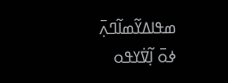ߘߟߊߡߌ߬ߘߊ߬ߣߍ߲߫ ߦߋ߫ ߊ߲߬ߜ߭ߌߟߋ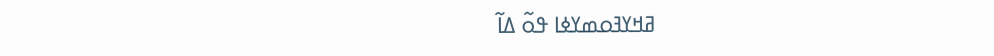ߥߞߌߔߋߘߌߦߊ ߟߋ߬ ߡߊ߬